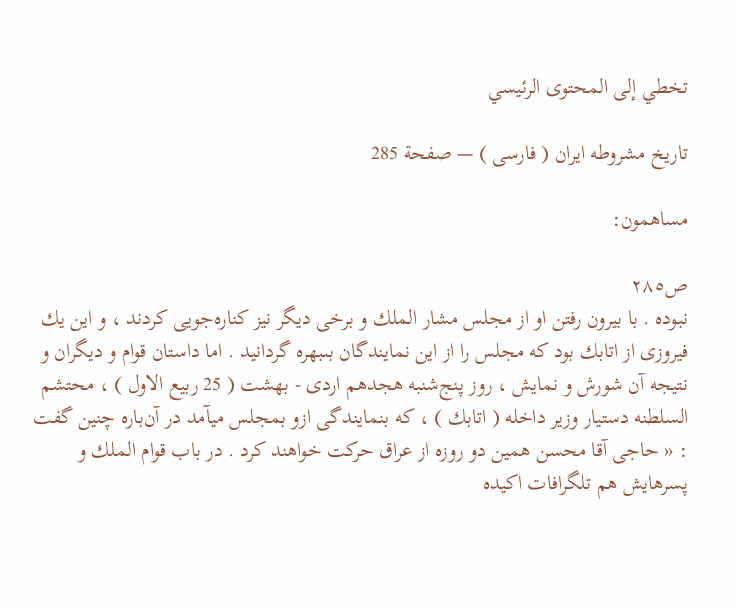تخطي إلى المحتوى الرئيسي

تاريخ مشروطه ايران ( فارسى ) — صفحة 285

مساهمون:

ص٢٨٥
نبوده . با بيرون رفتن او از مجلس مشار الملك و برخى ديگر نيز كناره‌جويى كردند ، و اين يك فيروزى از اتابك بود كه مجلس را از اين نمايندگان بىبهره گردانيد . اما داستان قوام و ديگران و نتيجه آن شورش و نمايش ، روز پنج‌شنبه هجدهم اردى - بهشت ( 25 ربيع الاول ) ، محتشم السلطنه دستيار وزير داخله ( اتابك ) ، كه بنمايندگى ازو بمجلس ميآمد در آن‌باره چنين گفت : « حاجى آقا محسن همين دو روزه از عراق حركت خواهند كرد . در باب قوام الملك و پسرهايش هم تلگرافات اكيده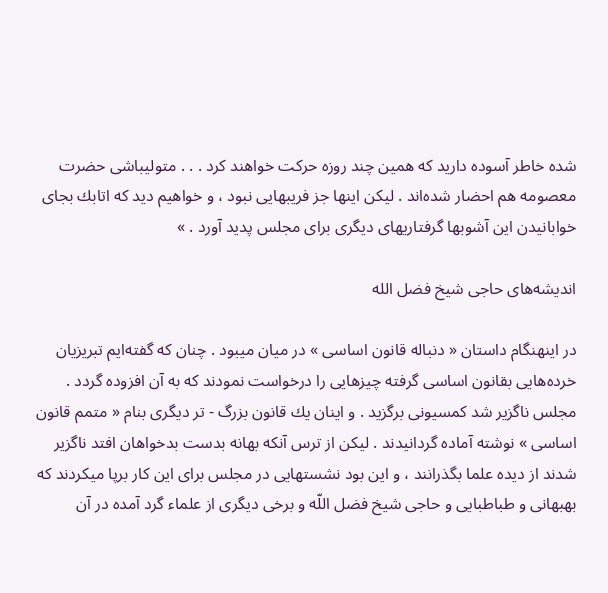شده خاطر آسوده داريد كه همين چند روزه حركت خواهند كرد . . . متوليباشى حضرت معصومه هم احضار شده‌اند . ليكن اينها جز فريبهايى نبود ، و خواهيم ديد كه اتابك بجاى خوابانيدن اين آشوبها گرفتاريهاى ديگرى براى مجلس پديد آورد . »

انديشه‌هاى حاجى شيخ فضل الله

در اينهنگام داستان « دنباله قانون اساسى » در ميان ميبود . چنان كه گفته‌ايم تبريزيان خرده‌هايى بقانون اساسى گرفته چيزهايى را درخواست نمودند كه به آن افزوده گردد . مجلس ناگزير شد كمسيونى برگزيد . و اينان يك قانون بزرگ - تر ديگرى بنام « متمم قانون اساسى » نوشته آماده گردانيدند . ليكن از ترس آنكه بهانه بدست بدخواهان افتد ناگزير شدند از ديده علما بگذرانند ، و اين بود نشستهايى در مجلس براى اين كار برپا ميكردند كه بهبهانى و طباطبايى و حاجى شيخ فضل اللّه و برخى ديگرى از علماء گرد آمده در آن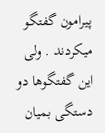پيرامون گفتگو ميكردند . ولى اين گفتگوها دو دستگى بميان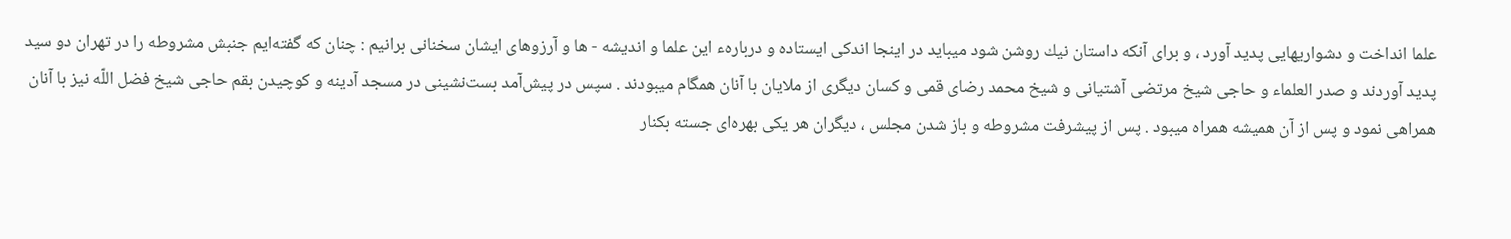علما انداخت و دشواريهايى پديد آورد ، و براى آنكه داستان نيك روشن شود ميبايد در اينجا اندكى ايستاده و دربارهء اين علما و انديشه - ها و آرزوهاى ايشان سخنانى برانيم : چنان كه گفته‌ايم جنبش مشروطه را در تهران دو سيد پديد آوردند و صدر العلماء و حاجى شيخ مرتضى آشتيانى و شيخ محمد رضاى قمى و كسان ديگرى از ملايان با آنان همگام ميبودند . سپس در پيش‌آمد بست‌نشينى در مسجد آدينه و كوچيدن بقم حاجى شيخ فضل اللّه نيز با آنان همراهى نمود و پس از آن هميشه همراه ميبود . پس از پيشرفت مشروطه و باز شدن مجلس ، ديگران هر يكى بهره‌اى جسته بكنار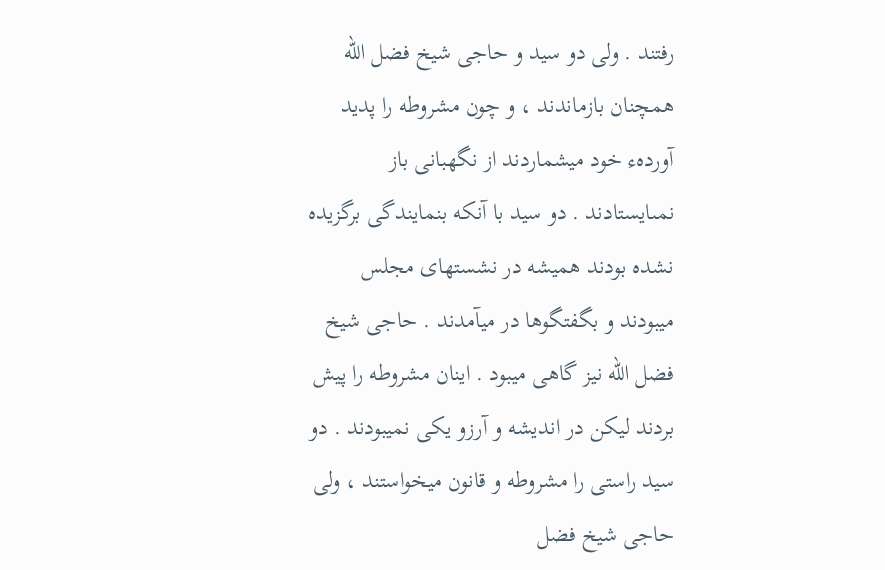رفتند . ولى دو سيد و حاجى شيخ فضل اللّه همچنان بازماندند ، و چون مشروطه را پديد آوردهء خود ميشماردند از نگهبانى باز نمىايستادند . دو سيد با آنكه بنمايندگى برگزيده نشده بودند هميشه در نشستهاى مجلس ميبودند و بگفتگوها در ميآمدند . حاجى شيخ فضل اللّه نيز گاهى ميبود . اينان مشروطه را پيش بردند ليكن در انديشه و آرزو يكى نميبودند . دو سيد راستى را مشروطه و قانون ميخواستند ، ولى حاجى شيخ فضل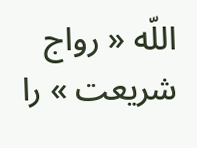اللّه « رواج شريعت » را